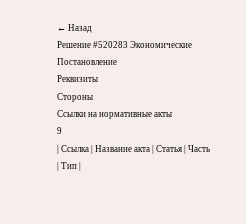← Назад
Решение #520283 Экономические
Постановление
Реквизиты
Стороны
Ссылки на нормативные акты
9
| Ссылка | Название акта | Статья | Часть | Тип |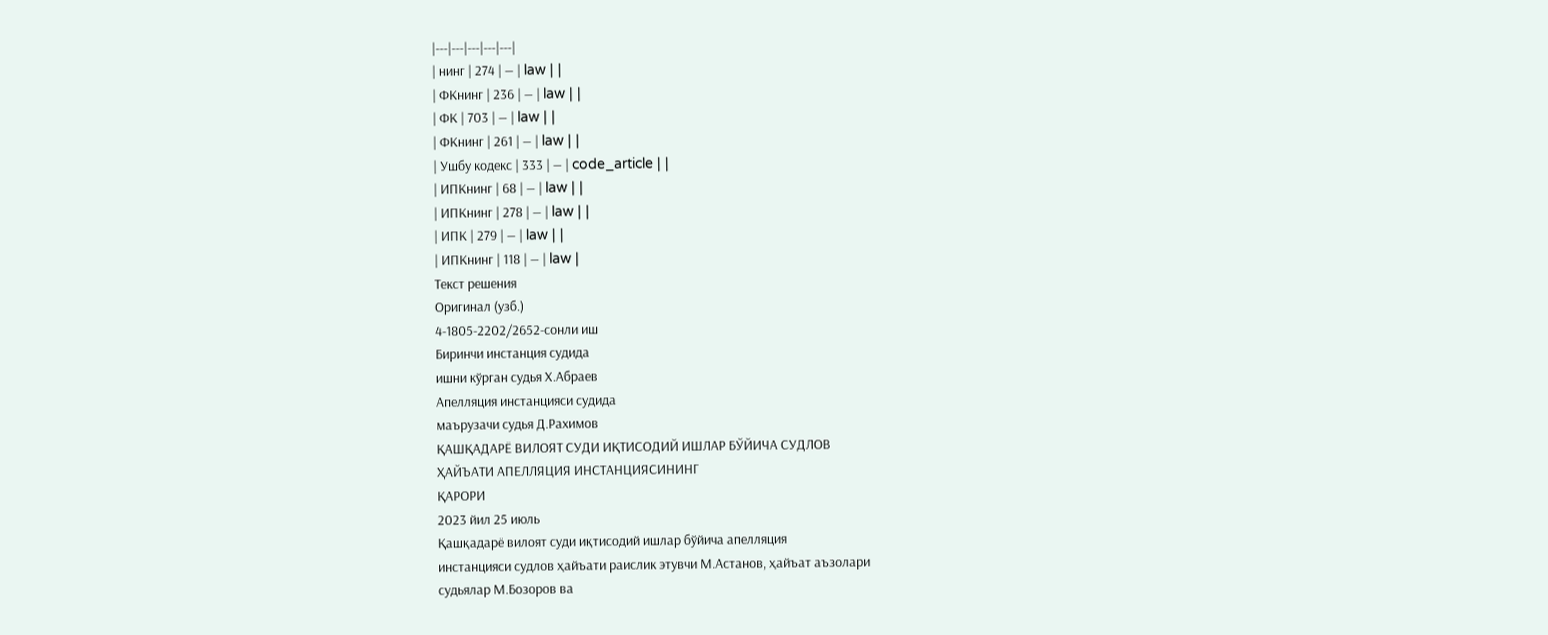|---|---|---|---|---|
| нинг | 274 | — | law | |
| ФКнинг | 236 | — | law | |
| ФК | 703 | — | law | |
| ФКнинг | 261 | — | law | |
| Ушбу кодекс | 333 | — | code_article | |
| ИПКнинг | 68 | — | law | |
| ИПКнинг | 278 | — | law | |
| ИПК | 279 | — | law | |
| ИПКнинг | 118 | — | law |
Текст решения
Оригинал (узб.)
4-1805-2202/2652-сонли иш
Биринчи инстанция судида
ишни кўрган судья Х.Абраев
Апелляция инстанцияси судида
маърузачи судья Д.Рахимов
ҚАШҚАДАРЁ ВИЛОЯТ СУДИ ИҚТИСОДИЙ ИШЛАР БЎЙИЧА СУДЛОВ
ҲАЙЪАТИ АПЕЛЛЯЦИЯ ИНСТАНЦИЯСИНИНГ
ҚАРОРИ
2023 йил 25 июль
Қашқадарё вилоят суди иқтисодий ишлар бўйича апелляция
инстанцияси судлов ҳайъати раислик этувчи М.Астанов, ҳайъат аъзолари
судьялар М.Бозоров ва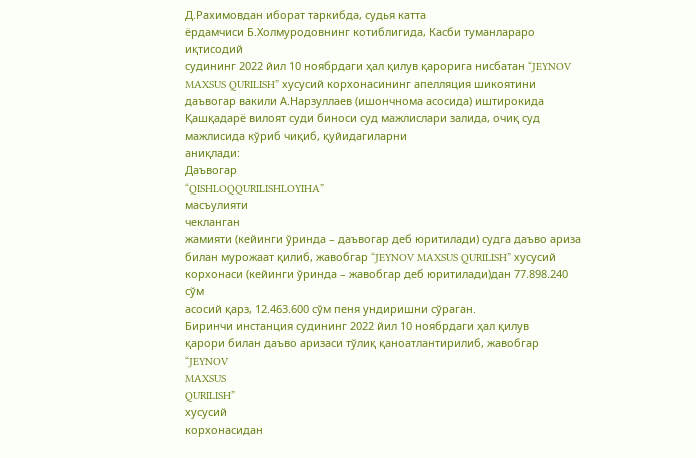Д.Рахимовдан иборат таркибда, судья катта
ёрдамчиси Б.Холмуродовнинг котиблигида, Касби туманлараро иқтисодий
судининг 2022 йил 10 ноябрдаги ҳал қилув қарорига нисбатан “JEYNOV
MAXSUS QURILISH” хусусий корхонасининг апелляция шикоятини
даъвогар вакили А.Нарзуллаев (ишончнома асосида) иштирокида
Қашқадарё вилоят суди биноси суд мажлислари залида, очиқ суд
мажлисида кўриб чиқиб, қуйидагиларни
аниқлади:
Даъвогар
“QISHLOQQURILISHLOYIHA”
масъулияти
чекланган
жамияти (кейинги ўринда – даъвогар деб юритилади) судга даъво ариза
билан мурожаат қилиб, жавобгар “JEYNOV MAXSUS QURILISH” хусусий
корхонаси (кейинги ўринда – жавобгар деб юритилади)дан 77.898.240 сўм
асосий қарз, 12.463.600 сўм пеня ундиришни сўраган.
Биринчи инстанция судининг 2022 йил 10 ноябрдаги ҳал қилув
қарори билан даъво аризаси тўлиқ қаноатлантирилиб, жавобгар “JEYNOV
MAXSUS
QURILISH”
хусусий
корхонасидан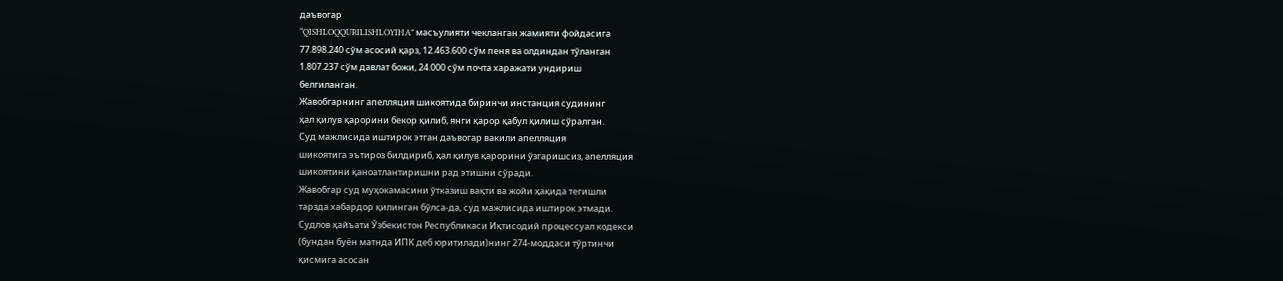даъвогар
“QISHLOQQURILISHLOYIHA” масъулияти чекланган жамияти фойдасига
77.898.240 сўм асосий қарз, 12.463.600 сўм пеня ва олдиндан тўланган
1.807.237 сўм давлат божи, 24.000 сўм почта харажати ундириш
белгиланган.
Жавобгарнинг апелляция шикоятида биринчи инстанция судининг
ҳал қилув қарорини бекор қилиб, янги қарор қабул қилиш сўралган.
Суд мажлисида иштирок этган даъвогар вакили апелляция
шикоятига эътироз билдириб, ҳал қилув қарорини ўзгаришсиз, апелляция
шикоятини қаноатлантиришни рад этишни сўради.
Жавобгар суд муҳокамасини ўтказиш вақти ва жойи ҳақида тегишли
тарзда хабардор қилинган бўлса-да, суд мажлисида иштирок этмади.
Судлов ҳайъати Ўзбекистон Республикаси Иқтисодий процессуал кодекси
(бундан буён матнда ИПК деб юритилади)нинг 274-моддаси тўртинчи
қисмига асосан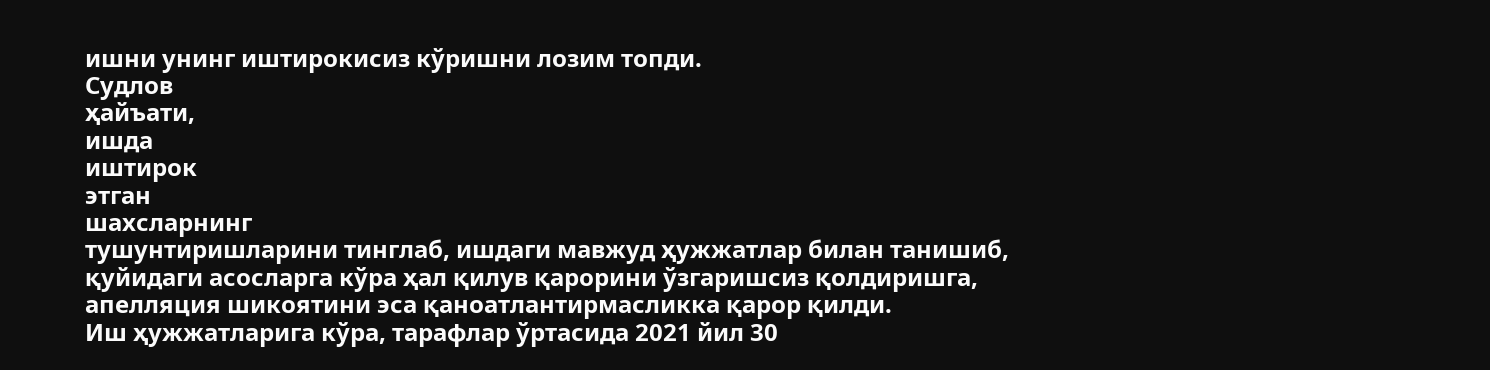ишни унинг иштирокисиз кўришни лозим топди.
Судлов
ҳайъати,
ишда
иштирок
этган
шахсларнинг
тушунтиришларини тинглаб, ишдаги мавжуд ҳужжатлар билан танишиб,
қуйидаги асосларга кўра ҳал қилув қарорини ўзгаришсиз қолдиришга,
апелляция шикоятини эса қаноатлантирмасликка қарор қилди.
Иш ҳужжатларига кўра, тарафлар ўртасида 2021 йил 30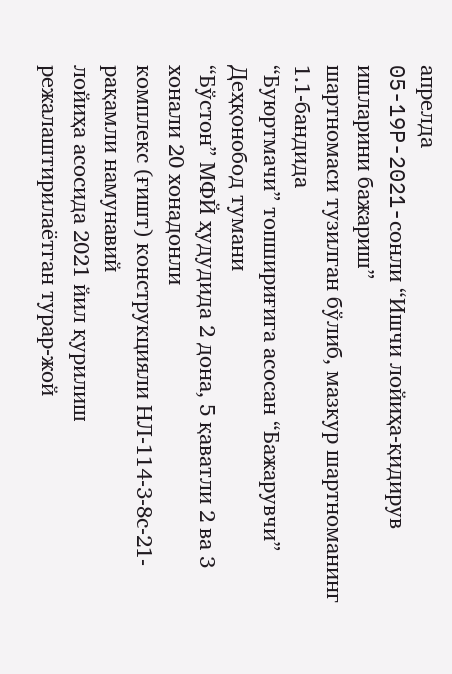апрелда
05-19P-2021-сонли “Ишчи лойиҳа-қидирув ишларини бажариш”
шартномаси тузилган бўлиб, мазкур шартноманинг 1.1-бандида
“Буюртмачи” топшириғига асосан “Бажарувчи” Деҳқонобод тумани
“Бўстон” МФЙ ҳудудида 2 дона, 5 қаватли 2 ва 3 хонали 20 хонадонли
комплекс (ғишт) конструкцияли НЛ-114-3-8с-21-рақамли намунавий
лойиҳа асосида 2021 йил қурилиш режалаштирилаётган турар-жой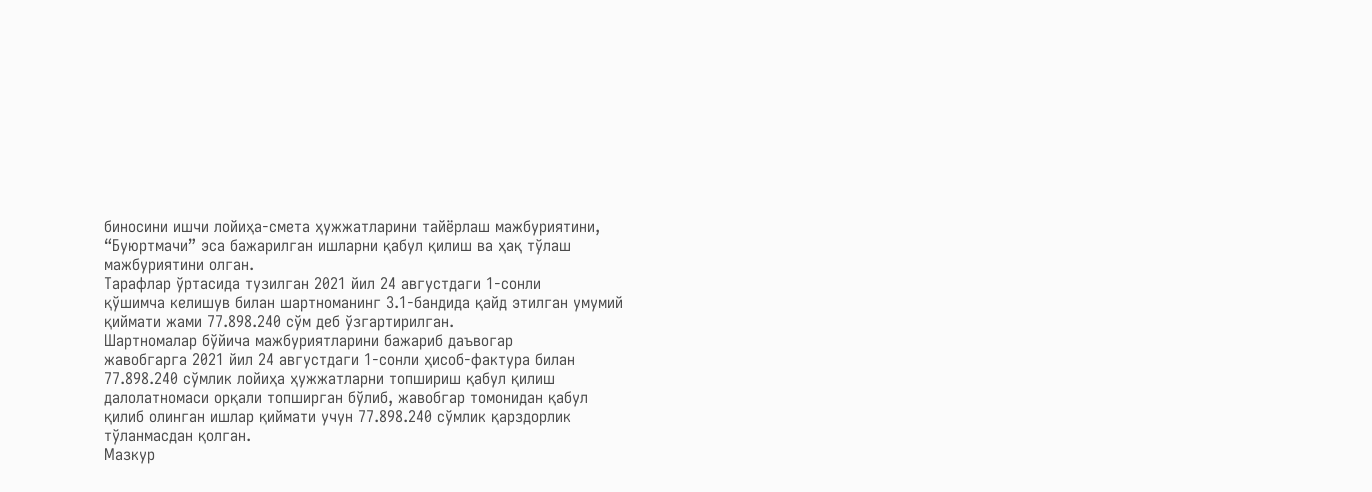биносини ишчи лойиҳа-смета ҳужжатларини тайёрлаш мажбуриятини,
“Буюртмачи” эса бажарилган ишларни қабул қилиш ва ҳақ тўлаш
мажбуриятини олган.
Тарафлар ўртасида тузилган 2021 йил 24 августдаги 1-сонли
қўшимча келишув билан шартноманинг 3.1-бандида қайд этилган умумий
қиймати жами 77.898.240 сўм деб ўзгартирилган.
Шартномалар бўйича мажбуриятларини бажариб даъвогар
жавобгарга 2021 йил 24 августдаги 1-сонли ҳисоб-фактура билан
77.898.240 сўмлик лойиҳа ҳужжатларни топшириш қабул қилиш
далолатномаси орқали топширган бўлиб, жавобгар томонидан қабул
қилиб олинган ишлар қиймати учун 77.898.240 сўмлик қарздорлик
тўланмасдан қолган.
Мазкур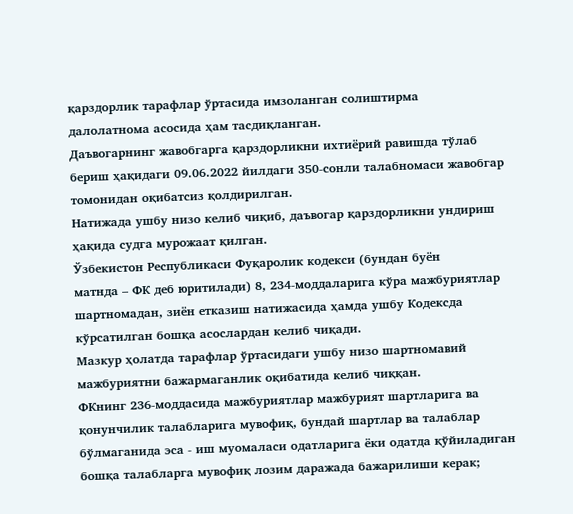қарздорлик тарафлар ўртасида имзоланган солиштирма
далолатнома асосида ҳам тасдиқланган.
Даъвогарнинг жавобгарга қарздорликни ихтиёрий равишда тўлаб
бериш ҳақидаги 09.06.2022 йилдаги 350-сонли талабномаси жавобгар
томонидан оқибатсиз қолдирилган.
Натижада ушбу низо келиб чиқиб, даъвогар қарздорликни ундириш
ҳақида судга мурожаат қилган.
Ўзбекистон Республикаси Фуқаролик кодекси (бундан буён
матнда – ФК деб юритилади) 8, 234-моддаларига кўра мажбуриятлар
шартномадан, зиён етказиш натижасида ҳамда ушбу Кодексда
кўрсатилган бошқа асослардан келиб чиқади.
Мазкур ҳолатда тарафлар ўртасидаги ушбу низо шартномавий
мажбуриятни бажармаганлик оқибатида келиб чиққан.
ФКнинг 236-моддасида мажбуриятлар мажбурият шартларига ва
қонунчилик талабларига мувофиқ, бундай шартлар ва талаблар
бўлмаганида эса - иш муомаласи одатларига ёки одатда қўйиладиган
бошқа талабларга мувофиқ лозим даражада бажарилиши керак;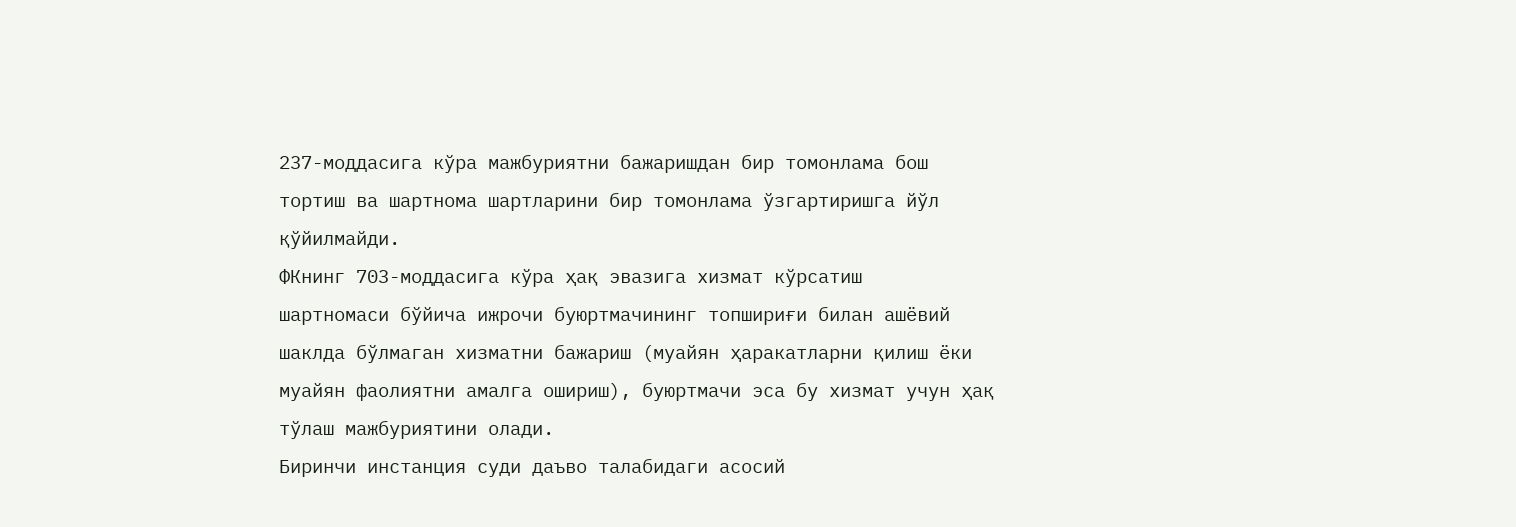237-моддасига кўра мажбуриятни бажаришдан бир томонлама бош
тортиш ва шартнома шартларини бир томонлама ўзгартиришга йўл
қўйилмайди.
ФКнинг 703-моддасига кўра ҳақ эвазига хизмат кўрсатиш
шартномаси бўйича ижрочи буюртмачининг топшириғи билан ашёвий
шаклда бўлмаган хизматни бажариш (муайян ҳаракатларни қилиш ёки
муайян фаолиятни амалга ошириш), буюртмачи эса бу хизмат учун ҳақ
тўлаш мажбуриятини олади.
Биринчи инстанция суди даъво талабидаги асосий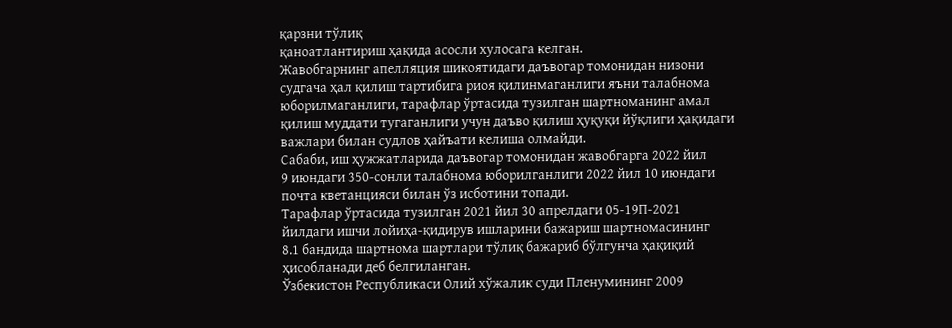қарзни тўлиқ
қаноатлантириш ҳақида асосли хулосага келган.
Жавобгарнинг апелляция шикоятидаги даъвогар томонидан низони
судгача ҳал қилиш тартибига риоя қилинмаганлиги яъни талабнома
юборилмаганлиги, тарафлар ўртасида тузилган шартноманинг амал
қилиш муддати тугаганлиги учун даъво қилиш ҳуқуқи йўқлиги ҳақидаги
важлари билан судлов ҳайъати келиша олмайди.
Сабаби, иш ҳужжатларида даъвогар томонидан жавобгарга 2022 йил
9 июндаги 350-сонли талабнома юборилганлиги 2022 йил 10 июндаги
почта кветанцияси билан ўз исботини топади.
Тарафлар ўртасида тузилган 2021 йил 30 апрелдаги 05-19П-2021
йилдаги ишчи лойиҳа-қидирув ишларини бажариш шартномасининг
8.1 бандида шартнома шартлари тўлиқ бажариб бўлгунча ҳақиқий
ҳисобланади деб белгиланган.
Ўзбекистон Республикаси Олий хўжалик суди Пленумининг 2009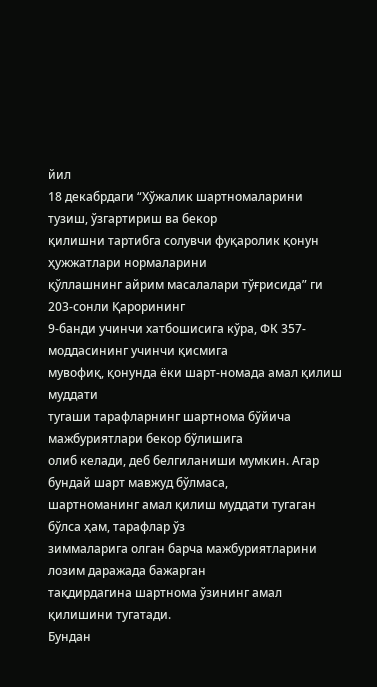йил
18 декабрдаги “Хўжалик шартномаларини тузиш, ўзгартириш ва бекор
қилишни тартибга солувчи фуқаролик қонун ҳужжатлари нормаларини
қўллашнинг айрим масалалари тўғрисида” ги 203-сонли Қарорининг
9-банди учинчи хатбошисига кўра, ФК 357-моддасининг учинчи қисмига
мувофиқ, қонунда ёки шарт-номада амал қилиш муддати
тугаши тарафларнинг шартнома бўйича мажбуриятлари бекор бўлишига
олиб келади, деб белгиланиши мумкин. Агар бундай шарт мавжуд бўлмаса,
шартноманинг амал қилиш муддати тугаган бўлса ҳам, тарафлар ўз
зиммаларига олган барча мажбуриятларини лозим даражада бажарган
тақдирдагина шартнома ўзининг амал қилишини тугатади.
Бундан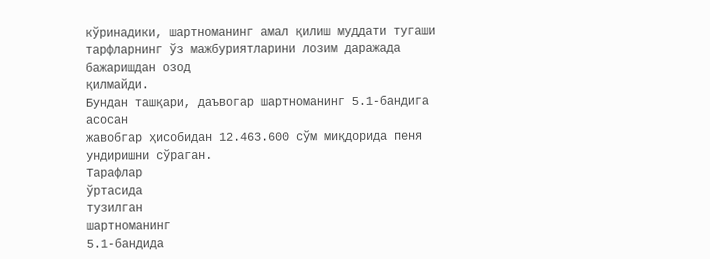кўринадики, шартноманинг амал қилиш муддати тугаши
тарфларнинг ўз мажбуриятларини лозим даражада бажаришдан озод
қилмайди.
Бундан ташқари, даъвогар шартноманинг 5.1-бандига асосан
жавобгар ҳисобидан 12.463.600 сўм миқдорида пеня ундиришни сўраган.
Тарафлар
ўртасида
тузилган
шартноманинг
5.1-бандида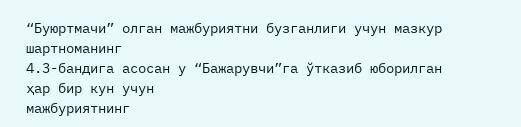“Буюртмачи” олган мажбуриятни бузганлиги учун мазкур шартноманинг
4.3-бандига асосан у “Бажарувчи”га ўтказиб юборилган ҳар бир кун учун
мажбуриятнинг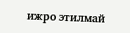ижро этилмай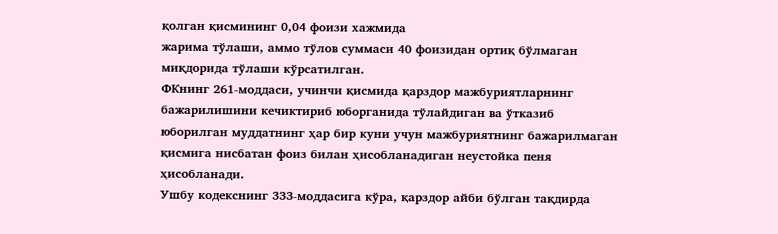қолган қисмининг 0,04 фоизи хажмида
жарима тўлаши, аммо тўлов суммаси 40 фоизидан ортиқ бўлмаган
миқдорида тўлаши кўрсатилган.
ФКнинг 261-моддаси, учинчи қисмида қарздор мажбуриятларнинг
бажарилишини кечиктириб юборганида тўлайдиган ва ўтказиб
юборилган муддатнинг ҳар бир куни учун мажбуриятнинг бажарилмаган
қисмига нисбатан фоиз билан ҳисобланадиган неустойка пеня
ҳисобланади.
Ушбу кодекснинг 333-моддасига кўра, қарздор айби бўлган тақдирда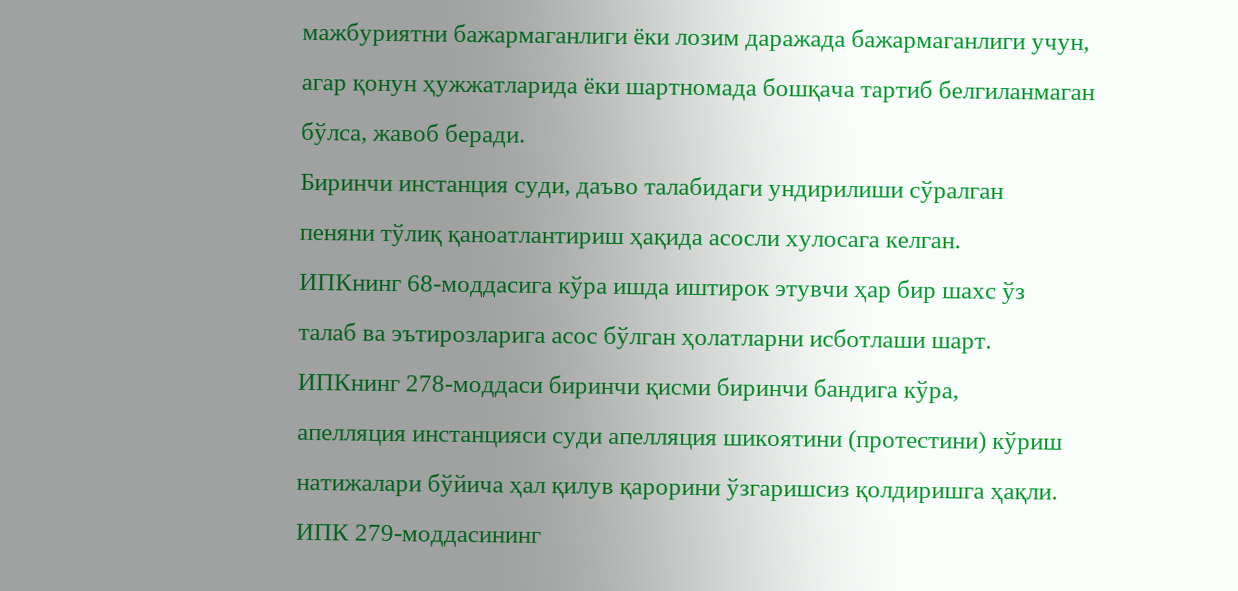мажбуриятни бажармаганлиги ёки лозим даражада бажармаганлиги учун,
агар қонун ҳужжатларида ёки шартномада бошқача тартиб белгиланмаган
бўлса, жавоб беради.
Биринчи инстанция суди, даъво талабидаги ундирилиши сўралган
пеняни тўлиқ қаноатлантириш ҳақида асосли хулосага келган.
ИПКнинг 68-моддасига кўра ишда иштирок этувчи ҳар бир шахс ўз
талаб ва эътирозларига асос бўлган ҳолатларни исботлаши шарт.
ИПКнинг 278-моддаси биринчи қисми биринчи бандига кўра,
апелляция инстанцияси суди апелляция шикоятини (протестини) кўриш
натижалари бўйича ҳал қилув қарорини ўзгаришсиз қолдиришга ҳақли.
ИПК 279-моддасининг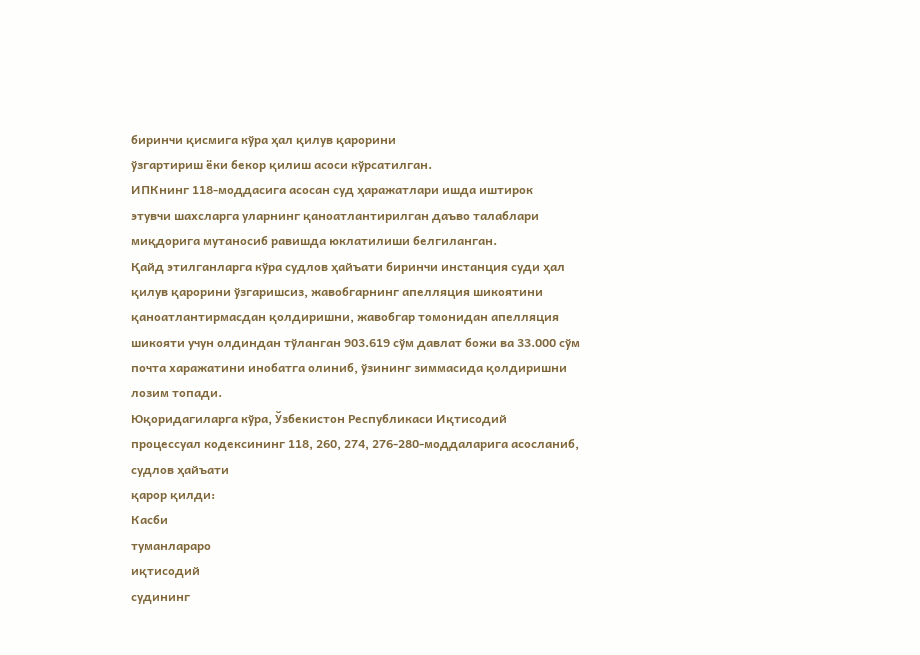биринчи қисмига кўра ҳал қилув қарорини
ўзгартириш ёки бекор қилиш асоси кўрсатилган.
ИПКнинг 118-моддасига асосан суд ҳаражатлари ишда иштирок
этувчи шахсларга уларнинг қаноатлантирилган даъво талаблари
миқдорига мутаносиб равишда юклатилиши белгиланган.
Қайд этилганларга кўра судлов ҳайъати биринчи инстанция суди ҳал
қилув қарорини ўзгаришсиз, жавобгарнинг апелляция шикоятини
қаноатлантирмасдан қолдиришни, жавобгар томонидан апелляция
шикояти учун олдиндан тўланган 903.619 сўм давлат божи ва 33.000 сўм
почта харажатини инобатга олиниб, ўзининг зиммасида қолдиришни
лозим топади.
Юқоридагиларга кўра, Ўзбекистон Республикаси Иқтисодий
процессуал кодексининг 118, 260, 274, 276-280-моддаларига асосланиб,
судлов ҳайъати
қарор қилди:
Касби
туманлараро
иқтисодий
судининг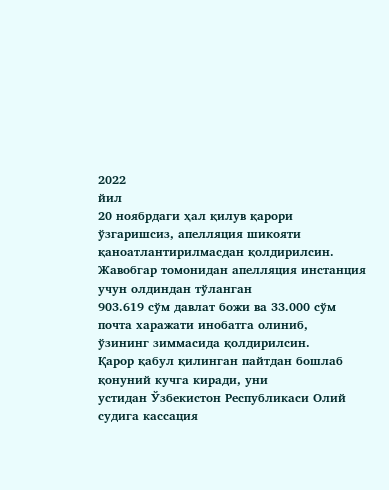2022
йил
20 ноябрдаги ҳал қилув қарори ўзгаришсиз, апелляция шикояти
қаноатлантирилмасдан қолдирилсин.
Жавобгар томонидан апелляция инстанция учун олдиндан тўланган
903.619 сўм давлат божи ва 33.000 сўм почта харажати инобатга олиниб,
ўзининг зиммасида қолдирилсин.
Қарор қабул қилинган пайтдан бошлаб қонуний кучга киради, уни
устидан Ўзбекистон Республикаси Олий судига кассация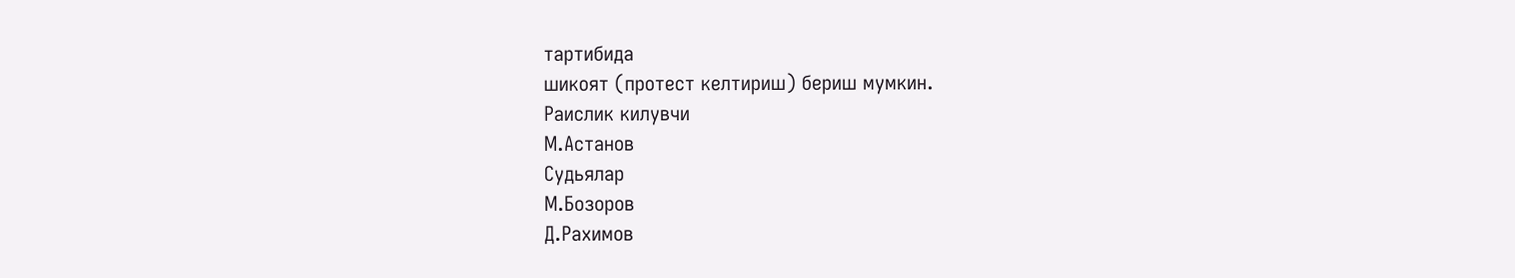тартибида
шикоят (протест келтириш) бериш мумкин.
Раислик килувчи
М.Астанов
Судьялар
М.Бозоров
Д.Рахимов